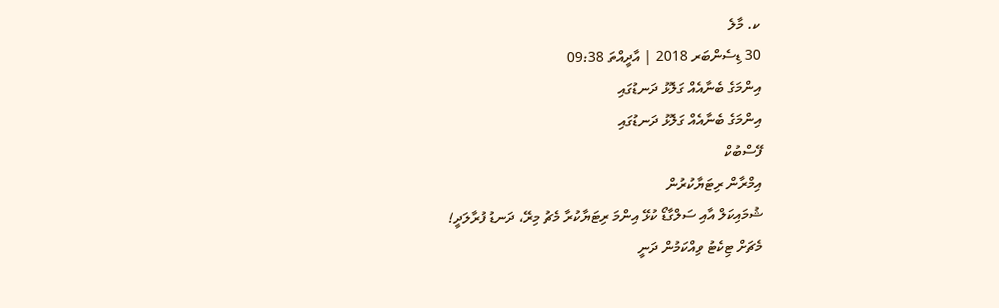ކ. މާލެ
30 ޑިސެންބަރ 2018 | އާދީއްތަ 09:38
އިންމަގެ ބެނާއެއް ގަލޮޅު ދަނޑުގައި
އިންމަގެ ބެނާއެއް ގަލޮޅު ދަނޑުގައި
ފޭސްބުކް
އިމްރާން ރިޓަޔާކުރުން
ޝުމައިކަލް އާއި ސަލްގާޑޯ ކުޅޭ އިންމަ ރިޓަޔާކުރާ މެޗު މިރޭ، ދަނޑު ފުރާލަދީ!
މެޗަށް ޓިކެޓު ވިއްކަމުން ދަނީ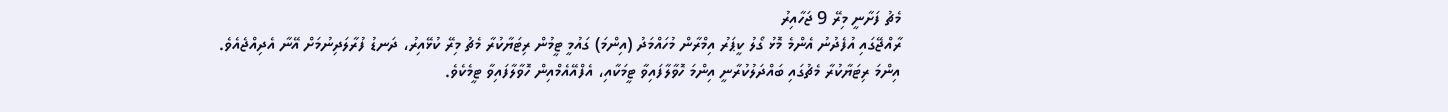މެޗު ފަށާނީ މިރޭ 9 ޖަހާއިރު
ރާއްޖޭގައި އުފެދުނު އެންމެ މޮޅު ގޯލު ކީޕަރު އިމްރާން މުހައްމަދު (އިންމަ) ގައުމީ ޓީމުން ރިޓަޔާކުރާ މެޗު މިރޭ ކުޅޭއިރު، ދަނޑު ފުރާލަދިނުމަށް އޭނާ އެދިއްޖެއެވެ.
އިންމަ ރިޓަޔާކުރާ މެޗުގައި ބައްދަލުކުރާނީ އިންމަ ހޮވާލާފައިވާ ޓީމަކާއި، އެފްއޭއެމްއިން ހޮވާލާފައިވާ ޓީމެކެވެ.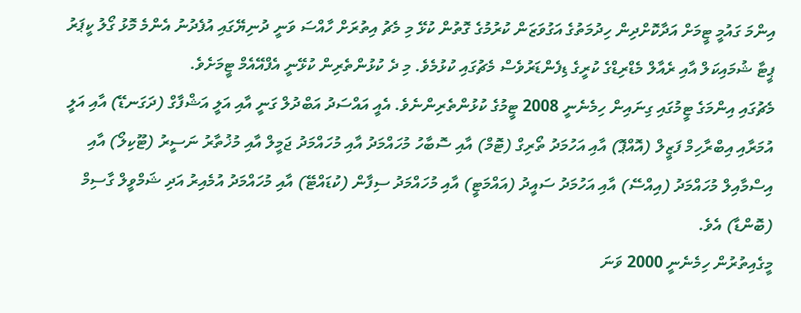އިންމަ ގައުމީ ޓީމަށް އަދާކޮށްދިން ހިދުމަތުގެ އަގުވަޒަން ކުރުމުގެ ގޮތުން ކުޅޭ މި މެޗު އިތުރަށް ހާއްސަ ވަނީ ދުނިޔޭގައި އުފެދުނު އެންމެ މޮޅު ގޯލު ކީޕަރު ޕީޓާ ޝުމައިކަލް އާއި ރެއާލް މެޑްރިޑްގެ ކުރީގެ ޑިފެންޑަރުވެސް މެޗުގައި ކުޅުމެވެ. މި ދެ ކުޅުންތެރިން ކުޅޭނީ އެފްއޭއެމް ޓީމަށެވެ.
މެޗުގައި އިންމަގެ ޓީމުގައި ގިނައިން ހިމެނެނީ 2008 ޓީމުގެ ކުޅުންތެރިންނެވެ. އެއީ އައްސަދު އަބްދުލް ގަނީ އާއި އަލީ އަޝްފާގް (ދަގަނޑޭ) އާއި އަލީ އުމަރާއި އިބްރާހިމް ފަޒީލް (އޮއްޕޮ) އާއި އަހުމަދު ތޯރިގް (ޓޮމް) އާއި ސޮބާހު މުހައްމަދު އާއި މުހައްމަދު ޖަމީލް އާއި މުޚުތާރު ނަސީރު (ޓޫކިލޯ) އާއި އިސްމާއިލް މުހައްމަދު (އިއްސޭ) އާއި އަހުމަދު ސައީދު (އައްމަޓީ) އާއި މުހައްމަދު ސިފާން (ކުޑައްޓޭ) އާއި މުހައްމަދު އުމެއިރު އަދި ޝަމްވީލް ގާސިމް (ބޮންޑާ) އެވެ.
މީގެއިތުރުން ހިމެނެނީ 2000 ވަނަ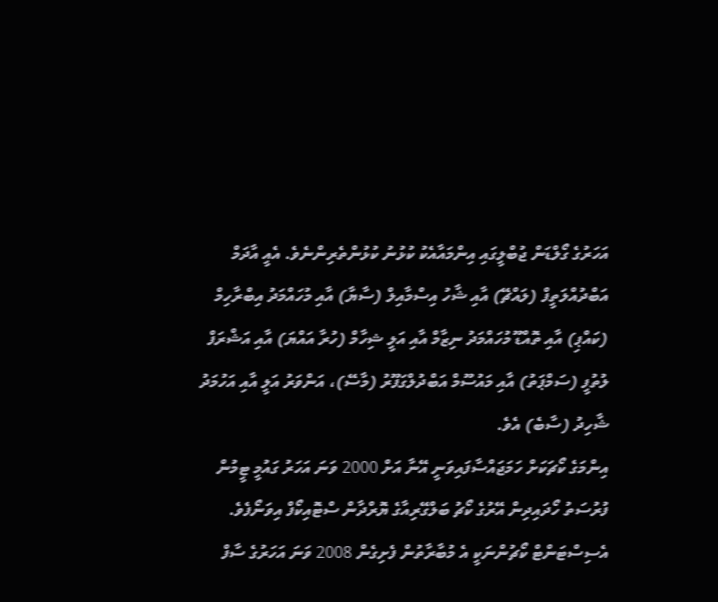އަހަރުގެ ގޯލްޑަން ޖުބްލީގައި އިންމައާއެކު ކުޅުނު ކުޅުންތެރިންނެވެ. އެއީ އާދަމް އަބްދުއްލަތީފް (ލައްޗޭ) އާއި ޝާހު އިސްމާއިލް (ސާޔާ) އާއި މުހައްމަދު އިބްރާހިމް (ކައްޕި) އާއި ތޮއްޑޫ މުހައްމަދު ނިޒާމް އާއި އަލީ ޝިހާމް (ހުރާ އައްޔަ) އާއި އަޝްރަފް ލުތުފީ (ސަމްޕަތު) އާއި މައުސޫމް އަބްދުލްގަފޫރު (މާސޭ)، އަންވަރު އަލީ އާއި އަހުމަދު ޝާހިދު (ސާބެ) އެވެ.
އިންމަގެ ކޯޗަކަށް ހަމަޖައްސާފައިވަނީ އޭނާ އަށް 2000 ވަނަ އަހަރު ގައުމީ ޓީމުން ފުރުސަތު ހޯދައިދިން އޭރުގެ ކޯޗު ބަލްގޭރިއާގެ ޔޮރްދާން ސްޓޮއިކޯފް އިވަނޯފެވެ. އެސިސްޓަންޓް ކޯޗުންނަކީ އެ މުބާރާތުން ފެށިގެން 2008 ވަނަ އަހަރުގެ ސާފް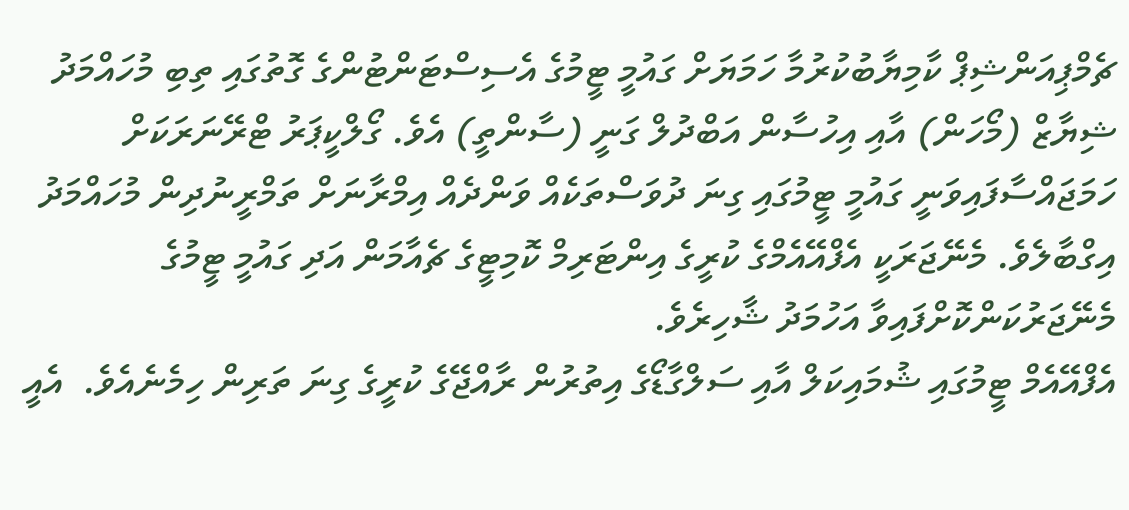ޗެމްޕިއަންޝިޕް ކާމިޔާބުކުރުމާ ހަމަޔަށް ގައުމީ ޓީމުގެ އެސިސްޓަންޓުންގެ ގޮތުގައި ތިބި މުހައްމަދު ޝިޔާޒް (މޯހަން) އާއި އިހުސާން އަބްދުލް ގަނީ (ސާންތީ) އެވެ. ގޯލްކީޕަރު ޓްރޭނަރަކަށް ހަމަޖައްސާފައިވަނީ ގައުމީ ޓީމުގައި ގިނަ ދުވަސްތަކެއް ވަންދެއް އިމްރާނަށް ތަމްރީނުދިން މުހައްމަދު އިގްބާލެވެ. މެނޭޖަރަކީ އެފްއޭއެމްގެ ކުރީގެ އިންޓަރިމް ކޮމިޓީގެ ޗެއާމަން އަދި ގައުމީ ޓީމުގެ މެނޭޖަރުކަންކޮށްފައިވާ އަހުމަދު ޝާހިރެވެ.
އެފްއޭއެމް ޓީމުގައި ޝުމައިކަލް އާއި ސަލްގާޑޯގެ އިތުރުން ރާއްޖޭގެ ކުރީގެ ގިނަ ތަރިން ހިމެނެއެވެ.  އެއީ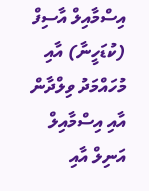އިސްމާއިލް އާސިފް (ކުޑަހީނާ) އާއި މުހައްމަދު ވިލްދާން އާއި އިސްމާއިލް އަނިލް އާއި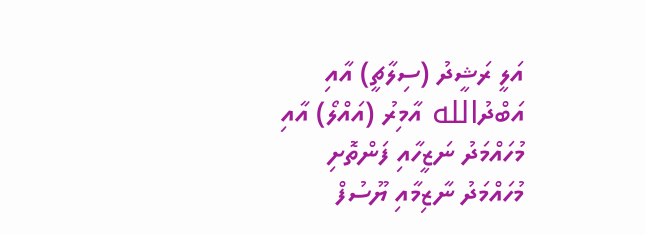އަލީ ރަޝީދު (ސިލާޗީ) އާއި އަބްދުالله އާމިރު (އައްލޯ) އާއި މުހައްމަދު ނަޒީހާއި ފަންތޮށި މުހައްމަދު ނާޒިމާއި ޔޫސުފް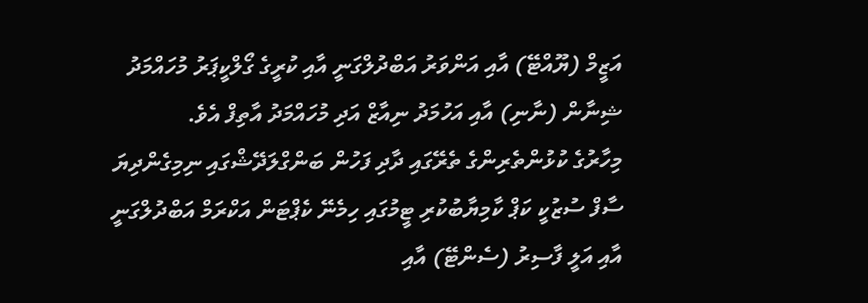އަޒީމް (ޔޫއްޓޭ) އާއި އަންވަރު އަބްދުލްގަނީ އާއި ކުރީގެ ގޯލްކީޕަރު މުހައްމަދު ޝިނާން (ނާނި) އާއި އަހުމަދު ނިއާޒް އަދި މުހައްމަދު އާތިފް އެވެ.
މިހާރުގެ ކުޅުންތެރިންގެ ތެރޭގައި ދާދި ފަހުން ބަންގްލަދޭޝްގައި ނިމިގެންދިޔަ ސާފް ސުޒުކީ ކަޕް ކާމިޔާބުކުރި ޓީމުގައި ހިމެނޭ ކެޕްޓަން އަކްރަމް އަބްދުލްގަނީ އާއި އަލީ ފާސިރު (ސެންޓޭ) އާއި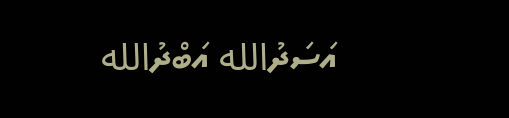އަސަދުالله އަބްދުالله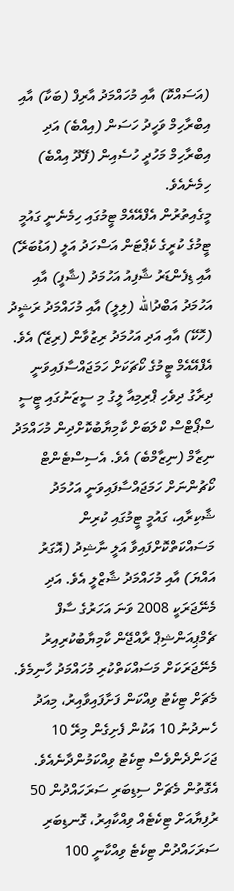(އަސައްކޮ) އާއި މުހައްމަދު އާރިފް (ބަކާ) އާއި އިބްރާހިމް ވަހީދު ހަސަން (އިއްބެ) އަދި އިބްރާހިމް މަހުދީ ހުސެއިން (ފޭދޫ އިއްބެ) ހިމެނެއެވެ.
މީގެއިތުރުން އެފްއޭއެމް ޓީމުގައި ހިމެނެނީ ގައުމީ ޓީމުގެ ކުރީގެ ކެޕްޓަން އަސްހަދު އަލީ (އަޑުބަރޭ) އާއި ޑިފެންޑަރު ޝާފިއު އަހުމަދު (ޝާފީ) އާއި އަހުމަދު އަބްދުالله (ލިލީ) އާއި މުހައްމަދު ރަޝީދު (ހޮކޭ) އާއި އަދި އަހުމަދު ރިޒުވާން (ރިޒޭ) އެވެ.
އެފްއޭއެމް ޓީމުގެ ކޯޗަކަށް ހަމަޖައްސާފައިވަނީ ދިރާގު ދިވެހި ޕްރިމިއާ ލީގު މި ސީޒަނުގައި ޓީސީ ސްޕޯޓްސް ކްލަބަށް ކާމިޔާބުކޮށްދިން މުހައްމަދު ނިޒާމް (ނިޒާމްބެ) އެވެ. އެސިސްޓެންޓް ކޯޗުންނަށް ހަމަޖައްސާފައިވަނީ އަހުމަދު ޝާކިރާއި، ގައުމީ ޓީމުގައި ކުރިން މަސައްކަތްކޮށްފައިވާ އަލީ ނާޝިދު (އޮގަރު އައްޔަ) އާއި މުހައްމަދު ޝާޒްލީ އެވެ. އަދި މެނޭޖަރަކީ 2008 ވަނަ އަހަރުގެ ސާފް ޗެމްޕިއަންޝިޕް ރާއްޖޭން ކާމިޔާބުކުރިއިރު މެނޭޖަރަކަށް މަސައްކަތްކުރި މުހައްމަދު ހާނިމެވެ.
މެޗަށް ޓިކެޓު ވިއްކަން ފަށާފައިވާއިރު، މިއަދު ހެނދުނު 10 އަކުން ފެށިގެން މިރޭ 10 ޖަހަންދެންވެސް ޓިކެޓު ވިއްކަމުންދާނެއެވެ. އެގޮތުން މެޗަށް ސިޑިބަރި ސަރަހައްދުން 50 ރުފިޔާއަށް ޓިކެޓެއް ވިއްކާއިރު، ގޮނޑިބަރި ސަރަހައްދުން ޓިކެޓެ ވިއްކާނީ 100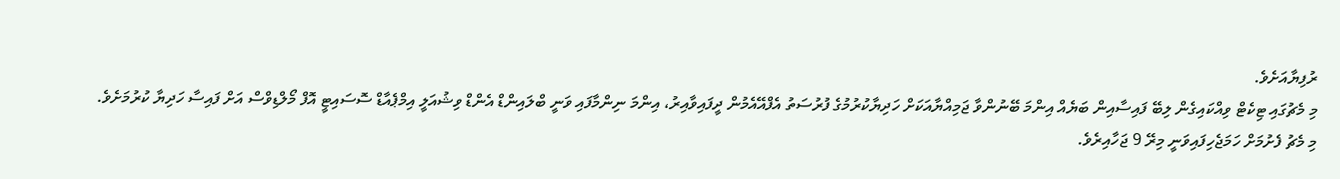ރުފިޔާއަށެވެ.
މި މެޗުގައި ޓިކެޓް ވިއްކައިގެން ލިބޭ ފައިސާއިން ބަޔެއް އިންމަ ބޭނުންވާ ޖަމިއްޔާއަކަށް ހަދިޔާކުރުމުގެ ފުރުސަތު އެފްއޭއެމުން ދީފައިވާއިރު، އިންމަ ނިންމާފައި ވަނީ ބްލައިންޑް އެންޑް ވިޝުއަލީ އިމްޕެއާޑް ސޮސައިޓީ އޮފް މޯލްޑިވްސް އަށް ފައިސާ ހަދިޔާ ކުރުމަށެވެ.
މި މެޗު ފެށުމަށް ހަމަޖެހިފައިވަނީ މިރޭ 9 ޖަހާއިރެވެ.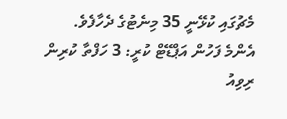މެޗުގައި ކުޅޭނީ 35 މިނެޓުގެ ދެހާފެވެ.
އެންމެ ފަހުން އަޕްޑޭޓް ކުރީ: 3 ހަފްތާ ކުރިން
ރިވިއު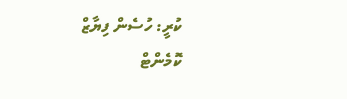ކުރީ: ހުސެން ފިޔާޒް
ކޮމެންޓް